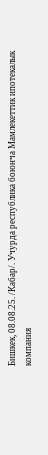Бишкек, 08.08.25. /Кабар/. Учурда республика боюнча Мамлекеттик ипотекалык компания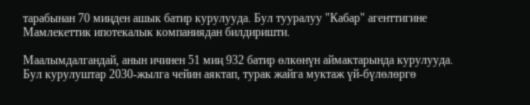тарабынан 70 миңден ашык батир курулууда. Бул тууралуу "Кабар" агенттигине Мамлекеттик ипотекалык компаниядан билдиришти.

Маалымдалгандай, анын ичинен 51 миң 932 батир өлкөнүн аймактарында курулууда. Бул курулуштар 2030-жылга чейин аяктап, турак жайга муктаж үй-бүлөлөргө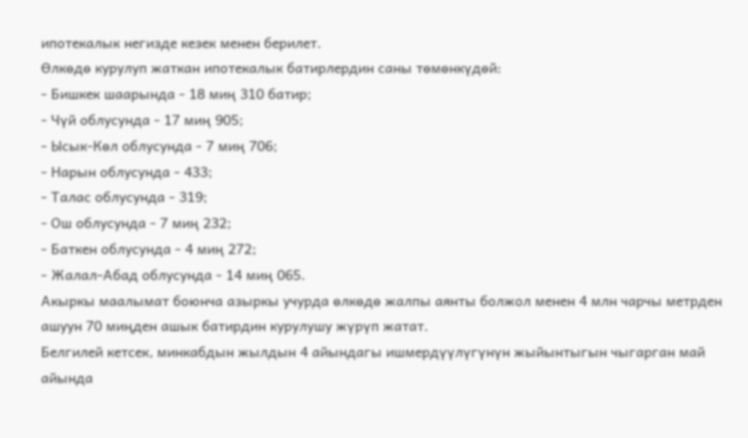ипотекалык негизде кезек менен берилет.
Өлкөдө курулуп жаткан ипотекалык батирлердин саны төмөнкүдөй:
- Бишкек шаарында - 18 миң 310 батир;
- Чүй облусунда - 17 миң 905;
- Ысык-Көл облусунда - 7 миң 706;
- Нарын облусунда - 433;
- Талас облусунда - 319;
- Ош облусунда - 7 миң 232;
- Баткен облусунда - 4 миң 272;
- Жалал-Абад облусунда - 14 миң 065.
Акыркы маалымат боюнча азыркы учурда өлкөдө жалпы аянты болжол менен 4 млн чарчы метрден ашуун 70 миңден ашык батирдин курулушу жүрүп жатат.
Белгилей кетсек, минкабдын жылдын 4 айындагы ишмердүүлүгүнүн жыйынтыгын чыгарган май айында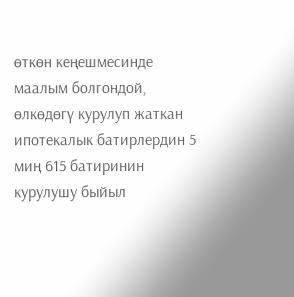өткөн кеңешмесинде маалым болгондой, өлкөдөгү курулуп жаткан ипотекалык батирлердин 5 миң 615 батиринин курулушу быйыл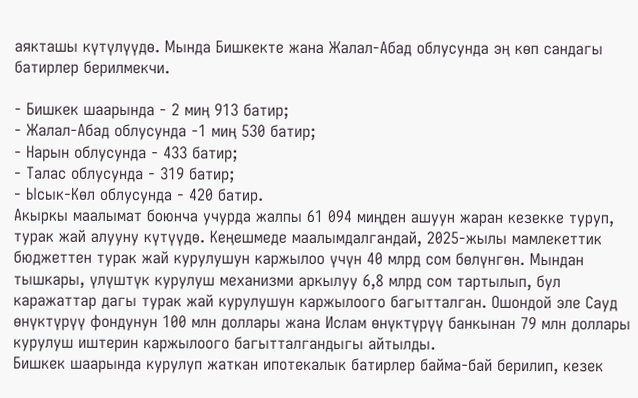аякташы күтүлүүдө. Мында Бишкекте жана Жалал-Абад облусунда эң көп сандагы батирлер берилмекчи.

- Бишкек шаарында - 2 миң 913 батир;
- Жалал-Абад облусунда -1 миң 530 батир;
- Нарын облусунда - 433 батир;
- Талас облусунда - 319 батир;
- Ысык-Көл облусунда - 420 батир.
Акыркы маалымат боюнча учурда жалпы 61 094 миңден ашуун жаран кезекке туруп, турак жай алууну күтүүдө. Кеңешмеде маалымдалгандай, 2025-жылы мамлекеттик бюджеттен турак жай курулушун каржылоо үчүн 40 млрд сом бөлүнгөн. Мындан тышкары, үлүштүк курулуш механизми аркылуу 6,8 млрд сом тартылып, бул каражаттар дагы турак жай курулушун каржылоого багытталган. Ошондой эле Сауд өнүктүрүү фондунун 100 млн доллары жана Ислам өнүктүрүү банкынан 79 млн доллары курулуш иштерин каржылоого багытталгандыгы айтылды.
Бишкек шаарында курулуп жаткан ипотекалык батирлер байма-бай берилип, кезек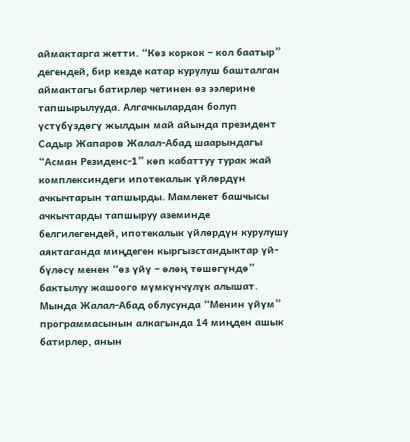аймактарга жетти. “Көз коркок – кол баатыр” дегендей, бир кезде катар курулуш башталган аймактагы батирлер четинен өз ээлерине тапшырылууда. Алгачкылардан болуп үстүбүздөгү жылдын май айында президент Садыр Жапаров Жалал-Абад шаарындагы “Асман Резиденс-1” көп кабаттуу турак жай комплексиндеги ипотекалык үйлөрдүн ачкычтарын тапшырды. Мамлекет башчысы ачкычтарды тапшыруу аземинде белгилегендей, ипотекалык үйлөрдүн курулушу аяктаганда миңдеген кыргызстандыктар үй-бүлөсү менен “өз үйү – өлөң төшөгүндө” бактылуу жашоого мүмкүнчүлүк алышат.
Мында Жалал-Абад облусунда “Менин үйүм” программасынын алкагында 14 миңден ашык батирлер, анын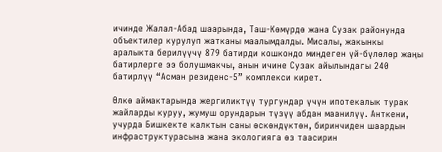ичинде Жалал-Абад шаарында, Таш-Көмүрдө жана Сузак районунда объектилер курулуп жатканы маалымдалды. Мисалы, жакынкы аралыкта берилүүчү 879 батирди кошкондо миңдеген үй-бүлөлөр жаңы батирлерге ээ болушмакчы, анын ичине Сузак айылындагы 240 батирлүү “Асман резиденс-5” комплекси кирет.

Өлкө аймактарында жергиликтүү тургундар үчүн ипотекалык турак жайларды куруу, жумуш орундарын түзүү абдан маанилүү. Анткени, учурда Бишкекте калктын саны өскөндүктөн, биринчиден шаардын инфраструктурасына жана экологияга өз таасирин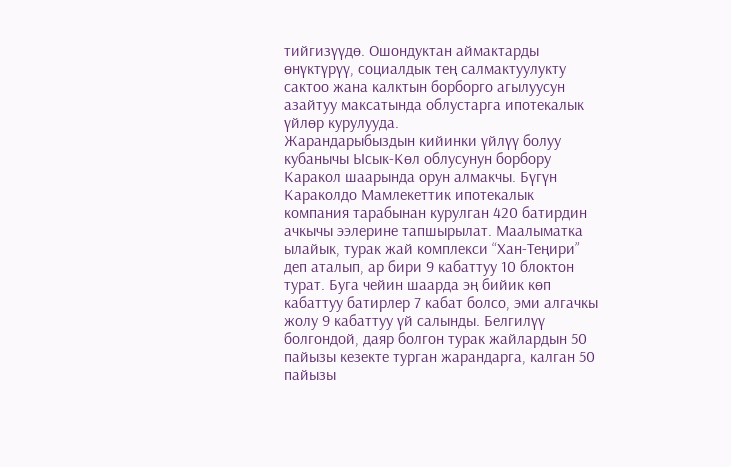тийгизүүдө. Ошондуктан аймактарды өнүктүрүү, социалдык тең салмактуулукту сактоо жана калктын борборго агылуусун азайтуу максатында облустарга ипотекалык үйлөр курулууда.
Жарандарыбыздын кийинки үйлүү болуу кубанычы Ысык-Көл облусунун борбору Каракол шаарында орун алмакчы. Бүгүн Караколдо Мамлекеттик ипотекалык компания тарабынан курулган 420 батирдин ачкычы ээлерине тапшырылат. Маалыматка ылайык, турак жай комплекси “Хан-Теңири” деп аталып, ар бири 9 кабаттуу 10 блоктон турат. Буга чейин шаарда эң бийик көп кабаттуу батирлер 7 кабат болсо, эми алгачкы жолу 9 кабаттуу үй салынды. Белгилүү болгондой, даяр болгон турак жайлардын 50 пайызы кезекте турган жарандарга, калган 50 пайызы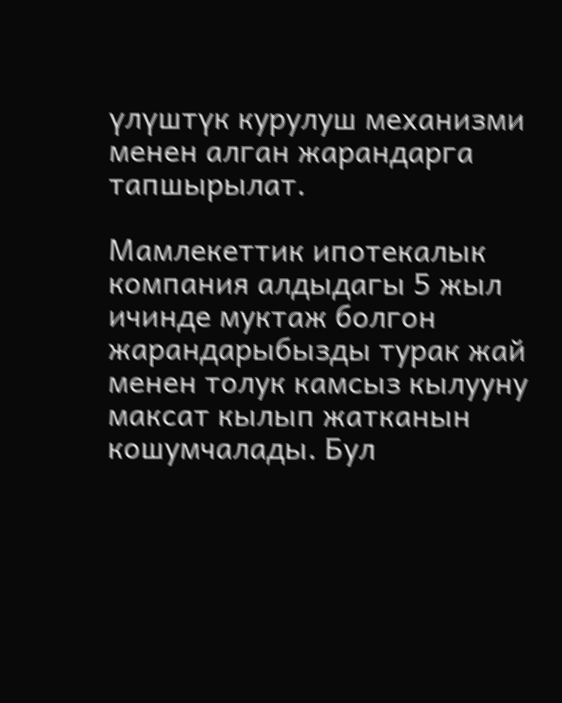үлүштүк курулуш механизми менен алган жарандарга тапшырылат.

Мамлекеттик ипотекалык компания алдыдагы 5 жыл ичинде муктаж болгон жарандарыбызды турак жай менен толук камсыз кылууну максат кылып жатканын кошумчалады. Бул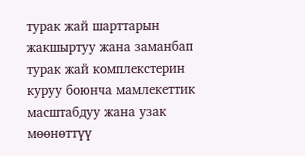турак жай шарттарын жакшыртуу жана заманбап турак жай комплекстерин куруу боюнча мамлекеттик масштабдуу жана узак мөөнөттүү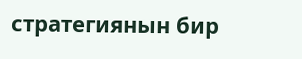стратегиянын бир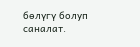бөлүгү болуп саналат.